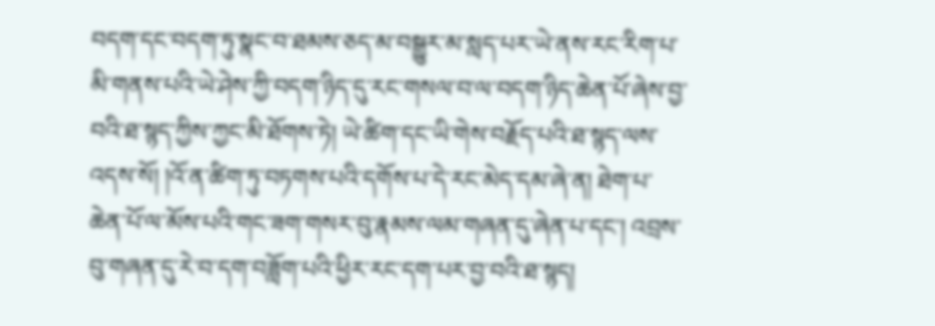བདག་དང་བདག་ཏུ་སྣང་བ་ཐམས་ཅད་མ་བསྒྱུར་མ་སླད་པར་ཡེ་ནས་རང་རིག་པ་མི་གནས་པའི་ཡེ་ཤེས་ཀྱི་བདག་ཉིད་དུ་རང་གསལ་བ་ལ་བདག་ཉིད་ཆེན་པོ་ཞེས་བྱ་བའི་ཐ་སྙད་ཀྱིས་ཀྱང་མི་ཐོགས་ཏེ། ཡེ་ཚིག་དང་ཡི་གེས་བརྗོད་པའི་ཐ་སྙད་ལས་འདས་སོ། །འོ་ན་ཚིག་ཏུ་བཏགས་པའི་དགོས་པ་དེ་རང་མེད་དམ་ཞེ་ན། ཐེག་པ་ཆེན་པོ་ལ་མོས་པའི་གང་ཟག་གསར་བུ་རྣམས་ལམ་གཞན་དུ་ཞེན་པ་དང་། འབྲས་བུ་གཞན་དུ་རེ་བ་དག་བཟློག་པའི་ཕྱིར་རང་དག་པར་བྱ་བའི་ཐ་སྙད།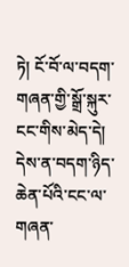ཏེ། ངོ་བོ་ལ་བདག་གཞན་གྱི་སྒྲོ་སྐུར་ངང་གིས་མེད་དེ། དེས་ན་བདག་ཉིད་ཆེན་པོའི་ངང་ལ་གཞན་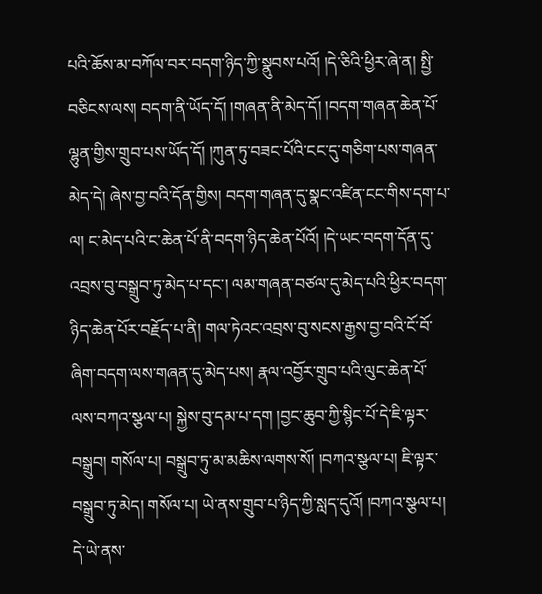པའི་ཆོས་མ་བཀོལ་བར་བདག་ཉིད་ཀྱི་སྣུབས་པའོ། །དེ་ཅིའི་ཕྱིར་ཞེ་ན། སྤྱི་བཅིངས་ལས། བདག་ནི་ཡོད་དོ། །གཞན་ནི་མེད་དོ། །བདག་གཞན་ཆེན་པོ་ལྷུན་གྱིས་གྲུབ་པས་ཡོད་དོ། །ཀུན་ཏུ་བཟང་པོའི་ངང་དུ་གཅིག་པས་གཞན་མེད་དེ། ཞེས་བྱ་བའི་དོན་གྱིས། བདག་གཞན་དུ་སྣང་འཛིན་ངང་གིས་དག་པ་ལ། ང་མེད་པའི་ང་ཆེན་པོ་ནི་བདག་ཉིད་ཆེན་པོའོ། །དེ་ཡང་བདག་དོན་དུ་འབྲས་བུ་བསྒྲུབ་ཏུ་མེད་པ་དང་། ལམ་གཞན་བཙལ་དུ་མེད་པའི་ཕྱིར་བདག་ཉིད་ཆེན་པོར་བརྗོད་པ་ནི། གལ་ཏེའང་འབྲས་བུ་སངས་རྒྱས་བྱ་བའི་ངོ་བོ་ཞིག་བདག་ལས་གཞན་དུ་མེད་པས། རྣལ་འབྱོར་གྲུབ་པའི་ལུང་ཆེན་པོ་ལས་བཀའ་སྩལ་པ། སྐྱེས་བུ་དམ་པ་དག །བྱང་ཆུབ་ཀྱི་སྙིང་པོ་དེ་ཇི་ལྟར་བསྒྲུབ། གསོལ་པ། བསྒྲུབ་ཏུ་མ་མཆིས་ལགས་སོ། །བཀའ་སྩལ་པ། ཇི་ལྟར་བསྒྲུབ་ཏུ་མེད། གསོལ་པ། ཡེ་ནས་གྲུབ་པ་ཉིད་ཀྱི་སླད་དུའོ། །བཀའ་སྩལ་པ། དེ་ཡེ་ནས་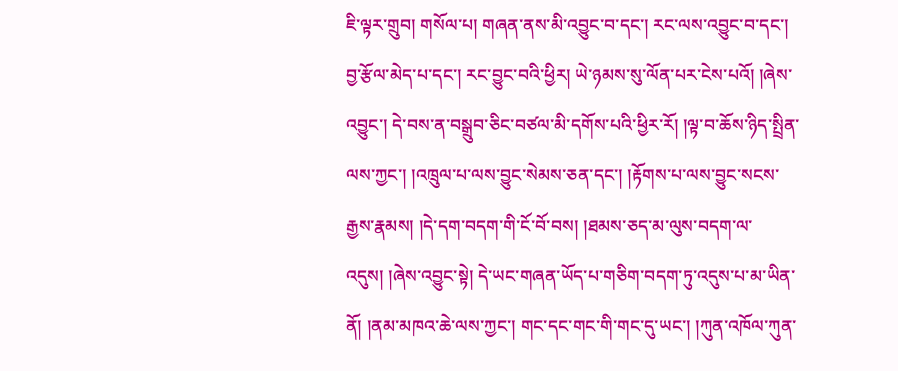ཇི་ལྟར་གྲུབ། གསོལ་པ། གཞན་ནས་མི་འབྱུང་བ་དང་། རང་ལས་འབྱུང་བ་དང་། བྱ་རྩོལ་མེད་པ་དང་། རང་བྱུང་བའི་ཕྱིར། ཡེ་ཉམས་སུ་ལོན་པར་ངེས་པའོ། །ཞེས་འབྱུང་། དེ་བས་ན་བསྒྲུབ་ཅིང་བཙལ་མི་དགོས་པའི་ཕྱིར་རོ། །ལྟ་བ་ཆོས་ཉིད་སྤྲིན་ལས་ཀྱང་། །འཁྲུལ་པ་ལས་བྱུང་སེམས་ཅན་དང་། །རྟོགས་པ་ལས་བྱུང་སངས་རྒྱས་རྣམས། །དེ་དག་བདག་གི་ངོ་བོ་བས། །ཐམས་ཅད་མ་ལུས་བདག་ལ་འདུས། །ཞེས་འབྱུང་སྟེ། དེ་ཡང་གཞན་ཡོད་པ་གཅིག་བདག་ཏུ་འདུས་པ་མ་ཡིན་ནོ། །ནམ་མཁའ་ཆེ་ལས་ཀྱང་། གང་དང་གང་གི་གང་དུ་ཡང་། །ཀུན་འཁོལ་ཀུན་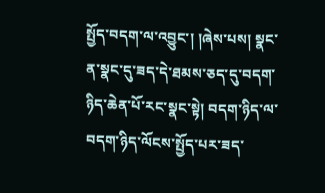སྤྱོད་བདག་ལ་འབྱུང་། །ཞེས་པས། སྣང་ན་སྣང་དུ་ཟད་དེ་ཐམས་ཅད་དུ་བདག་ཉིད་ཆེན་པོ་རང་སྣང་སྟེ། བདག་ཉིད་ལ་བདག་ཉིད་ལོངས་སྤྱོད་པར་ཟད་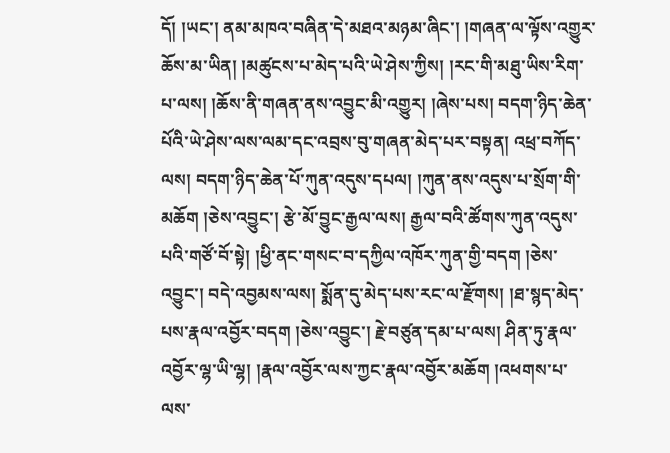དོ། །ཡང་། ནམ་མཁའ་བཞིན་དེ་མཐའ་མཉམ་ཞིང་། །གཞན་ལ་ལྟོས་འགྱུར་ཆོས་མ་ཡིན། །མཚུངས་པ་མེད་པའི་ཡེ་ཤེས་ཀྱིས། །རང་གི་མཐུ་ཡིས་རིག་པ་ལས། །ཆོས་ནི་གཞན་ནས་འབྱུང་མི་འགྱུར། །ཞེས་པས། བདག་ཉིད་ཆེན་པོའི་ཡེ་ཤེས་ལས་ལམ་དང་འབྲས་བུ་གཞན་མེད་པར་བསྟན། འཕྲ་བཀོད་ལས། བདག་ཉིད་ཆེན་པོ་ཀུན་འདུས་དཔལ། །ཀུན་ནས་འདུས་པ་སྲོག་གི་མཆོག །ཅེས་འབྱུང་། རྩེ་མོ་བྱུང་རྒྱལ་ལས། རྒྱལ་བའི་ཚོགས་ཀུན་འདུས་པའི་གཙོ་བོ་སྟེ། །ཕྱི་ནང་གསང་བ་དཀྱིལ་འཁོར་ཀུན་གྱི་བདག །ཅེས་འབྱུང་། བདེ་འབྱམས་ལས། སྨོན་དུ་མེད་པས་རང་ལ་རྫོགས། །ཐ་སྙད་མེད་པས་རྣལ་འབྱོར་བདག །ཅེས་འབྱུང་། རྗེ་བཙུན་དམ་པ་ལས། ཤིན་ཏུ་རྣལ་འབྱོར་ལྷ་ཡི་ལྷ། །རྣལ་འབྱོར་ལས་ཀྱང་རྣལ་འབྱོར་མཆོག །འཕགས་པ་ལས་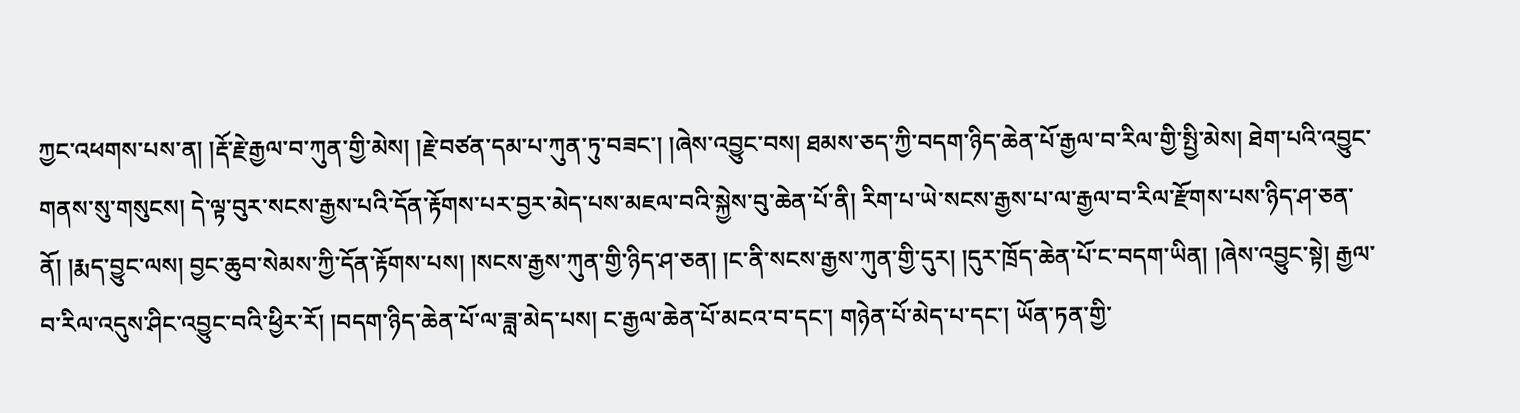ཀྱང་འཕགས་པས་ན། །རྡོ་རྗེ་རྒྱལ་བ་ཀུན་གྱི་མེས། །རྗེ་བཙན་དམ་པ་ཀུན་ཏུ་བཟང་། །ཞེས་འབྱུང་བས། ཐམས་ཅད་ཀྱི་བདག་ཉིད་ཆེན་པོ་རྒྱལ་བ་རིལ་གྱི་སྤྱི་མེས། ཐེག་པའི་འབྱུང་གནས་སུ་གསུངས། དེ་ལྟ་བུར་སངས་རྒྱས་པའི་དོན་རྟོགས་པར་བྱར་མེད་པས་མཇལ་བའི་སྐྱེས་བུ་ཆེན་པོ་ནི། རིག་པ་ཡེ་སངས་རྒྱས་པ་ལ་རྒྱལ་བ་རིལ་རྫོགས་པས་ཉིད་ཤ་ཅན་ནོ། །རྨད་བྱུང་ལས། བྱང་ཆུབ་སེམས་ཀྱི་དོན་རྟོགས་པས། །སངས་རྒྱས་ཀུན་གྱི་ཉིད་ཤ་ཅན། །ང་ནི་སངས་རྒྱས་ཀུན་གྱི་དུར། །དུར་ཁྲོད་ཆེན་པོ་ང་བདག་ཡིན། །ཞེས་འབྱུང་སྟེ། རྒྱལ་བ་རིལ་འདུས་ཤིང་འབྱུང་བའི་ཕྱིར་རོ། །བདག་ཉིད་ཆེན་པོ་ལ་ཟླ་མེད་པས། ང་རྒྱལ་ཆེན་པོ་མངའ་བ་དང་། གཉེན་པོ་མེད་པ་དང་། ཡོན་ཏན་གྱི་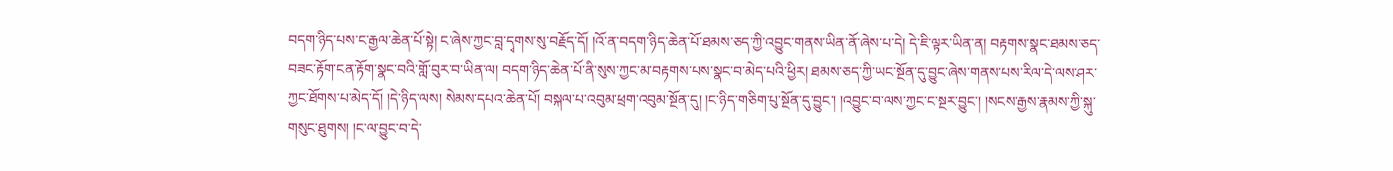བདག་ཉིད་པས་ང་རྒྱལ་ཆེན་པོ་སྟེ། ང་ཞེས་ཀྱང་བླ་དྭགས་སུ་བརྗོད་དོ། །འོ་ན་བདག་ཉིད་ཆེན་པོ་ཐམས་ཅད་ཀྱི་འབྱུང་གནས་ཡིན་ནོ་ཞེས་པ་དེ། དེ་ཇི་ལྟར་ཡིན་ན། བརྟགས་སྣང་ཐམས་ཅད་བཟང་རྟོག་ངན་རྟོག་སྣང་བའི་གློ་བུར་བ་ཡིན་ལ། བདག་ཉིད་ཆེན་པོ་ནི་སུས་ཀྱང་མ་བརྟགས་པས་སྣང་བ་མེད་པའི་ཕྱིར། ཐམས་ཅད་ཀྱི་ཡང་སྔོན་དུ་བྱུང་ཞེས་གནས་པས་རིལ་དེ་ལས་ཤར་ཀྱང་ཐོགས་པ་མེད་དོ། །དེ་ཉིད་ལས། སེམས་དཔའ་ཆེན་པོ། བསྐལ་པ་འབུམ་ཕྲག་འབུམ་སྔོན་དུ། །ང་ཉིད་གཅིག་པུ་སྔོན་དུ་བྱུང་། །འབྱུང་བ་ལས་ཀྱང་ང་སྔར་བྱུང་། །སངས་རྒྱས་རྣམས་ཀྱི་སྐུ་གསུང་ཐུགས། །ང་ལ་བྱུང་བ་དེ་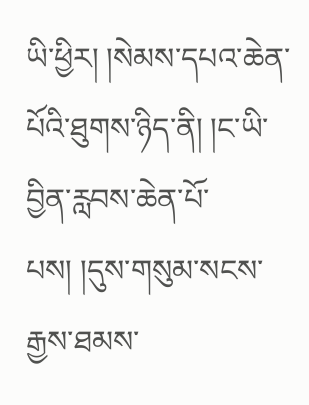ཡི་ཕྱིར། །སེམས་དཔའ་ཆེན་པོའི་ཐུགས་ཉིད་ནི། །ང་ཡི་བྱིན་རླབས་ཆེན་པོ་པས། །དུས་གསུམ་སངས་རྒྱས་ཐམས་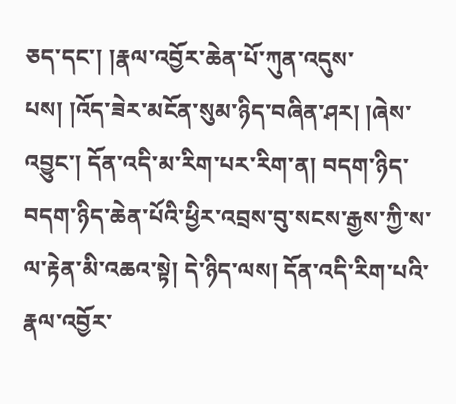ཅད་དང་། །རྣལ་འབྱོར་ཆེན་པོ་ཀུན་འདུས་པས། །འོད་ཟེར་མངོན་སུམ་ཉིད་བཞིན་ཤར། །ཞེས་འབྱུང་། དོན་འདི་མ་རིག་པར་རིག་ན། བདག་ཉིད་བདག་ཉིད་ཆེན་པོའི་ཕྱིར་འབྲས་བུ་སངས་རྒྱས་ཀྱི་ས་ལ་རྟེན་མི་འཆའ་སྟེ། དེ་ཉིད་ལས། དོན་འདི་རིག་པའི་རྣལ་འབྱོར་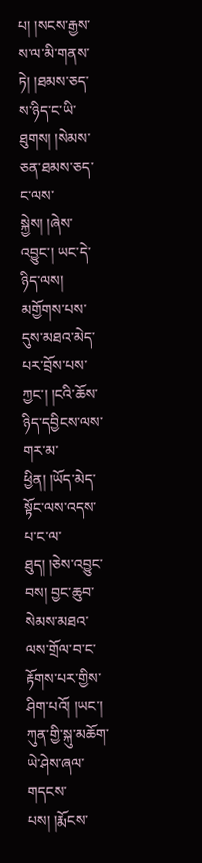པ། །སངས་རྒྱས་ས་ལ་མི་གནས་ཏེ། །ཐམས་ཅད་ས་ཉིད་ང་ཡི་ཐུགས། །སེམས་ཅན་ཐམས་ཅད་ང་ལས་སྐྱེས། །ཞེས་འབྱུང་། ཡང་དེ་ཉིད་ལས། མགྱོགས་པས་དུས་མཐའ་མེད་པར་བྲོས་པས་ཀྱང་། །ངའི་ཆོས་ཉིད་དབྱིངས་ལས་གར་མ་ཕྱིན། །ཡོད་མེད་སྟོང་ལས་འདས་པ་ང་ལ་ཐུད། །ཅེས་འབྱུང་བས། བྱང་ཆུབ་སེམས་མཐའ་ལས་གྲོལ་བ་ང་རྟོགས་པར་གྱིས་ཤིག་པའོ། །ཡང་། ཀུན་གྱི་སྐུ་མཆོག་ཡེ་ཤེས་ཞལ་གདངས་པས། །རྨོངས་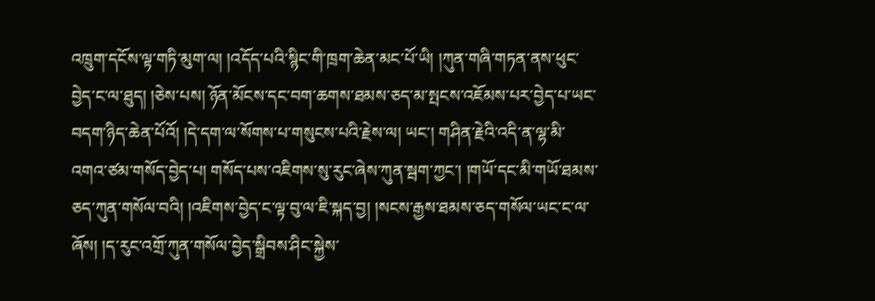འཁྲུག་དངོས་ལྟ་གཏི་མུག་ལ། །འདོད་པའི་སྙིང་གི་ཁྲག་ཆེན་མང་པོ་ཡི། །ཀུན་གཞི་གཏན་ནས་ཕུང་བྱེད་ང་ལ་ཐུད། །ཅེས་པས། ཉོན་མོངས་དང་བག་ཆགས་ཐམས་ཅད་མ་སྤངས་འཇོམས་པར་བྱེད་པ་ཡང་བདག་ཉིད་ཆེན་པོའོ། །དེ་དག་ལ་སོགས་པ་གསུངས་པའི་རྗེས་ལ། ཡང་། གཤིན་རྗེའི་འདི་ན་ལྷ་མི་འགའ་ཙམ་གསོད་བྱེད་པ། གསོད་པས་འཇིགས་སུ་རུང་ཞེས་ཀུན་སྦག་ཀྱང་། །གཡོ་དང་མི་གཡོ་ཐམས་ཅད་ཀུན་གསོལ་བའི། །འཇིགས་བྱེད་ང་ལྟ་བུ་ལ་ཇི་སྐད་བྱ། །སངས་རྒྱས་ཐམས་ཅད་གསོལ་ཡང་ང་ལ་ཞོས། །ད་རུང་འགྲོ་ཀུན་གསོལ་བྱེད་སྒྲིབས་ཤིང་སྐྱེས་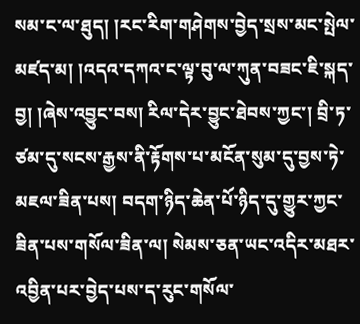སམ་ང་ལ་ཐུད། །རང་རིག་གཤེགས་བྱེད་སྲས་མང་སྤེལ་མཛད་མ། །འདའ་དཀའ་ང་ལྟ་བུ་ལ་ཀུན་བཟང་ཇི་སྐད་བྱ། །ཞེས་འབྱུང་བས། རིལ་དེར་བྱུང་ཐེབས་ཀྱང་། བྲི་ཏ་ཙམ་དུ་སངས་རྒྱས་ནི་རྟོགས་པ་མངོན་སུམ་དུ་བྱས་ཏེ་མཇལ་ཟིན་པས། བདག་ཉིད་ཆེན་པོ་ཉིད་དུ་གྱུར་ཀྱང་ཟིན་པས་གསོལ་ཟིན་ལ། སེམས་ཅན་ཡང་འདིར་མཐར་འབྱིན་པར་བྱེད་པས་ད་རུང་གསོལ་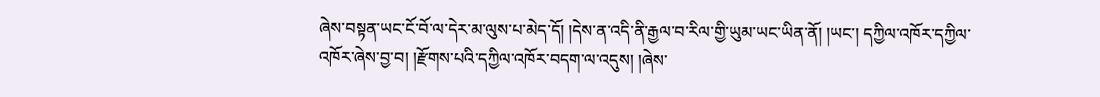ཞེས་བསྟན་ཡང་ངོ་བོ་ལ་དེར་མ་ལུས་པ་མེད་དོ། །དེས་ན་འདི་ནི་རྒྱལ་བ་རིལ་གྱི་ཡུམ་ཡང་ཡིན་ནོ། །ཡང་། དཀྱིལ་འཁོར་དཀྱིལ་འཁོར་ཞེས་བྱ་བ། །རྫོགས་པའི་དཀྱིལ་འཁོར་བདག་ལ་འདུས། །ཞེས་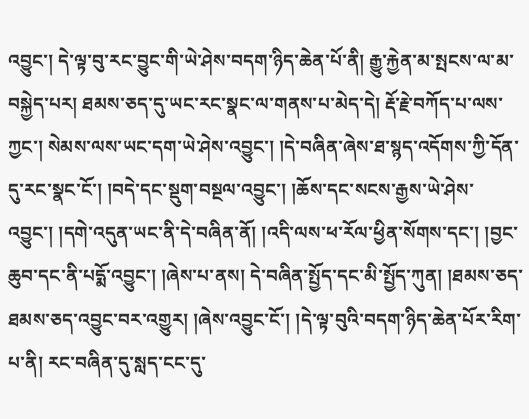འབྱུང་། དེ་ལྟ་བུ་རང་བྱུང་གི་ཡེ་ཤེས་བདག་ཉིད་ཆེན་པོ་ནི། རྒྱུ་རྐྱེན་མ་སྤངས་ལ་མ་བསྐྱེད་པར། ཐམས་ཅད་དུ་ཡང་རང་སྣང་ལ་གནས་པ་མེད་དེ། རྡོ་རྗེ་བཀོད་པ་ལས་ཀྱང་། སེམས་ལས་ཡང་དག་ཡེ་ཤེས་འབྱུང་། །དེ་བཞིན་ཞེས་ཐ་སྙད་འདོགས་ཀྱི་དོན་དུ་རང་སྣང་ངོ་། །བདེ་དང་སྡུག་བསྔལ་འབྱུང་། །ཆོས་དང་སངས་རྒྱས་ཡེ་ཤེས་འབྱུང་། །དགེ་འདུན་ཡང་ནི་དེ་བཞིན་ནོ། །འདི་ལས་ཕ་རོལ་ཕྱིན་སོགས་དང་། །བྱང་ཆུབ་དང་ནི་པདྨོ་འབྱུང་། །ཞེས་པ་ནས། དེ་བཞིན་སྤྱོད་དང་མི་སྤྱོད་ཀུན། །ཐམས་ཅད་ཐམས་ཅད་འབྱུང་བར་འགྱུར། །ཞེས་འབྱུང་ངོ་། །དེ་ལྟ་བུའི་བདག་ཉིད་ཆེན་པོར་རིག་པ་ནི། རང་བཞིན་དུ་སླད་ངང་དུ་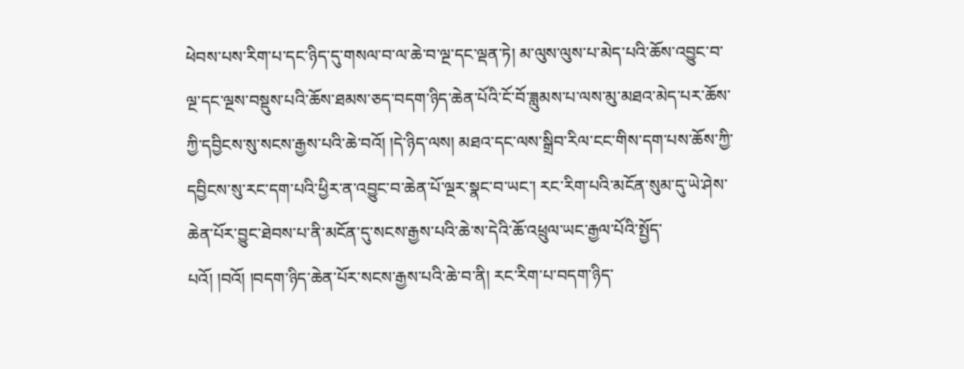ཕེབས་པས་རིག་པ་དང་ཉིད་དུ་གསལ་བ་ལ་ཆེ་བ་ལྔ་དང་ལྡན་ཏེ། མ་ལུས་ལུས་པ་མེད་པའི་ཆོས་འབྱུང་བ་ལྔ་དང་ལྔས་བསྡུས་པའི་ཆོས་ཐམས་ཅད་བདག་ཉིད་ཆེན་པོའི་ངོ་བོ་ཟླུམས་པ་ལས་མུ་མཐའ་མེད་པར་ཆོས་ཀྱི་དབྱིངས་སུ་སངས་རྒྱས་པའི་ཆེ་བའོ། །དེ་ཉིད་ལས། མཐའ་དང་ལས་སྒྲིབ་རིལ་ངང་གིས་དག་པས་ཆོས་ཀྱི་དབྱིངས་སུ་རང་དག་པའི་ཕྱིར་ན་འབྱུང་བ་ཆེན་པོ་ལྔར་སྣང་བ་ཡང་། རང་རིག་པའི་མངོན་སུམ་དུ་ཡེ་ཤེས་ཆེན་པོར་བྱུང་ཐེབས་པ་ནི་མངོན་དུ་སངས་རྒྱས་པའི་ཆེ་ས་དེའི་ཆོ་འཕྲུལ་ཡང་རྒྱལ་པོའི་སྤྱོད་པའོ། །བའོ། །བདག་ཉིད་ཆེན་པོར་སངས་རྒྱས་པའི་ཆེ་བ་ནི། རང་རིག་པ་བདག་ཉིད་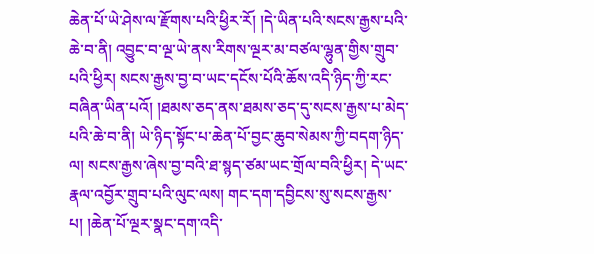ཆེན་པོ་ཡེ་ཤེས་ལ་རྫོགས་པའི་ཕྱིར་རོ། །དེ་ཡིན་པའི་སངས་རྒྱས་པའི་ཆེ་བ་ནི། འབྱུང་བ་ལྔ་ཡེ་ནས་རིགས་ལྔར་མ་བཙལ་ལྷུན་གྱིས་གྲུབ་པའི་ཕྱིར། སངས་རྒྱས་བྱ་བ་ཡང་དངོས་པོའི་ཆོས་འདི་ཉིད་ཀྱི་རང་བཞིན་ཡིན་པའོ། །ཐམས་ཅད་ནས་ཐམས་ཅད་དུ་སངས་རྒྱས་པ་མེད་པའི་ཆེ་བ་ནི། ཡེ་ཉིད་སྟོང་པ་ཆེན་པོ་བྱང་ཆུབ་སེམས་ཀྱི་བདག་ཉིད་ལ། སངས་རྒྱས་ཞེས་བྱ་བའི་ཐ་སྙད་ཙམ་ཡང་གྲོལ་བའི་ཕྱིར། དེ་ཡང་རྣལ་འབྱོར་གྲུབ་པའི་ལུང་ལས། གང་དག་དབྱིངས་སུ་སངས་རྒྱས་པ། །ཆེན་པོ་ལྔར་སྣང་དག་འདི་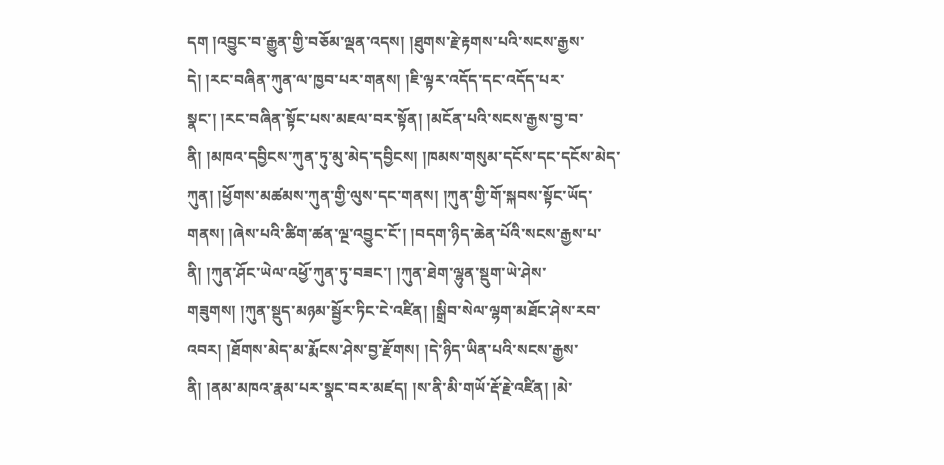དག །འབྱུང་བ་རྒྱུན་གྱི་བཅོམ་ལྡན་འདས། །ཐུགས་རྗེ་རྟགས་པའི་སངས་རྒྱས་དེ། །རང་བཞིན་ཀུན་ལ་ཁྱབ་པར་གནས། །ཇི་ལྟར་འདོད་དང་འདོད་པར་སྣང་། །རང་བཞིན་སྟོང་པས་མཇལ་བར་སྟོན། །མངོན་པའི་སངས་རྒྱས་བྱ་བ་ནི། །མཁའ་དབྱིངས་ཀུན་ཏུ་མུ་མེད་དབྱིངས། །ཁམས་གསུམ་དངོས་དང་དངོས་མེད་ཀུན། །ཕྱོགས་མཚམས་ཀུན་གྱི་ལུས་དང་གནས། །ཀུན་གྱི་གོ་སྐབས་སྟོང་ཡོད་གནས། །ཞེས་པའི་ཚིག་ཚན་ལྔ་འབྱུང་ངོ་། །བདག་ཉིད་ཆེན་པོའི་སངས་རྒྱས་པ་ནི། །ཀུན་ཤོང་ཡེལ་འཕྱོ་ཀུན་ཏུ་བཟང་། །ཀུན་ཐེག་ལྷུན་སྡུག་ཡེ་ཤེས་གཟུགས། །ཀུན་སྡུད་མཉམ་སྦྱོར་ཏིང་ངེ་འཛིན། །སྒྲིབ་སེལ་ལྷག་མཐོང་ཤེས་རབ་འབར། །ཐོགས་མེད་མ་རྨོངས་ཤེས་བྱ་རྫོགས། །དེ་ཉིད་ཡིན་པའི་སངས་རྒྱས་ནི། །ནམ་མཁའ་རྣམ་པར་སྣང་བར་མཛད། །ས་ནི་མི་གཡོ་རྡོ་རྗེ་འཛིན། །མེ་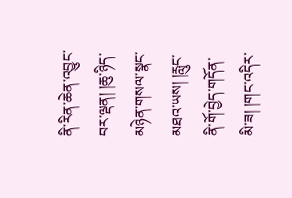ནི་རིན་ཆེན་འབྱུང་བར་ལྡན། །ཆུ་ཉིད་མཉེན་གསལ་སྣང་མཐའ་ཡས། །རླུང་ནི་གོ་བྱེད་གདོན་མི་ཟ། །གང་འདིར་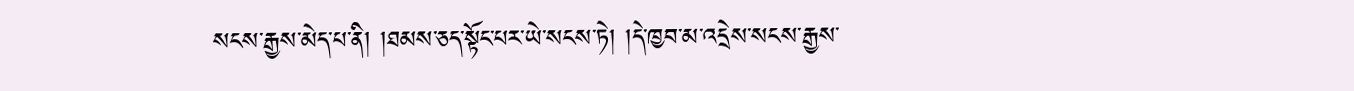སངས་རྒྱས་མེད་པ་ནི། །ཐམས་ཅད་སྟོང་པར་ཡེ་སངས་ཏེ། །དེ་ཁྱབ་མ་འདྲེས་སངས་རྒྱས་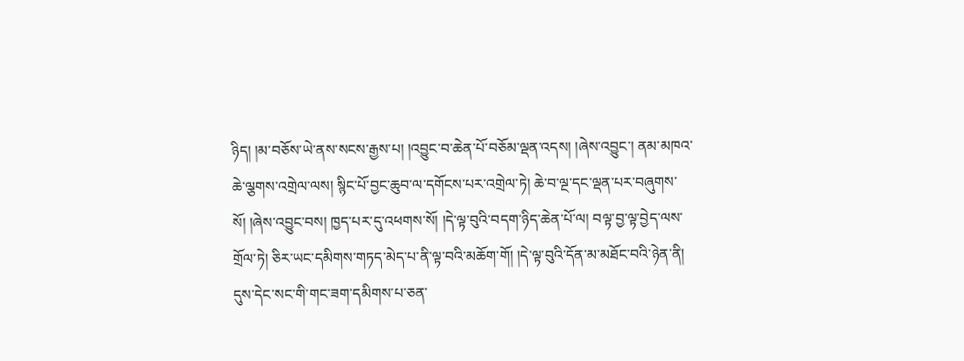ཉིད། །མ་བཅོས་ཡེ་ནས་སངས་རྒྱས་པ། །འབྱུང་བ་ཆེན་པོ་བཅོམ་ལྡན་འདས། །ཞེས་འབྱུང་། ནམ་མཁའ་ཆེ་ལྕགས་འགྲེལ་ལས། སྙིང་པོ་བྱང་ཆུབ་ལ་དགོངས་པར་འགྲེལ་ཏེ། ཆེ་བ་ལྔ་དང་ལྡན་པར་བཞུགས་སོ། །ཞེས་འབྱུང་བས། ཁྱད་པར་དུ་འཕགས་སོ། །དེ་ལྟ་བུའི་བདག་ཉིད་ཆེན་པོ་ལ། བལྟ་བྱ་ལྟ་བྱེད་ལས་གྲོལ་ཏེ། ཅིར་ཡང་དམིགས་གཏད་མེད་པ་ནི་ལྟ་བའི་མཆོག་གོ། །དེ་ལྟ་བུའི་དོན་མ་མཐོང་བའི་ཉེན་ནི། དུས་དེང་སང་གི་གང་ཟག་དམིགས་པ་ཅན་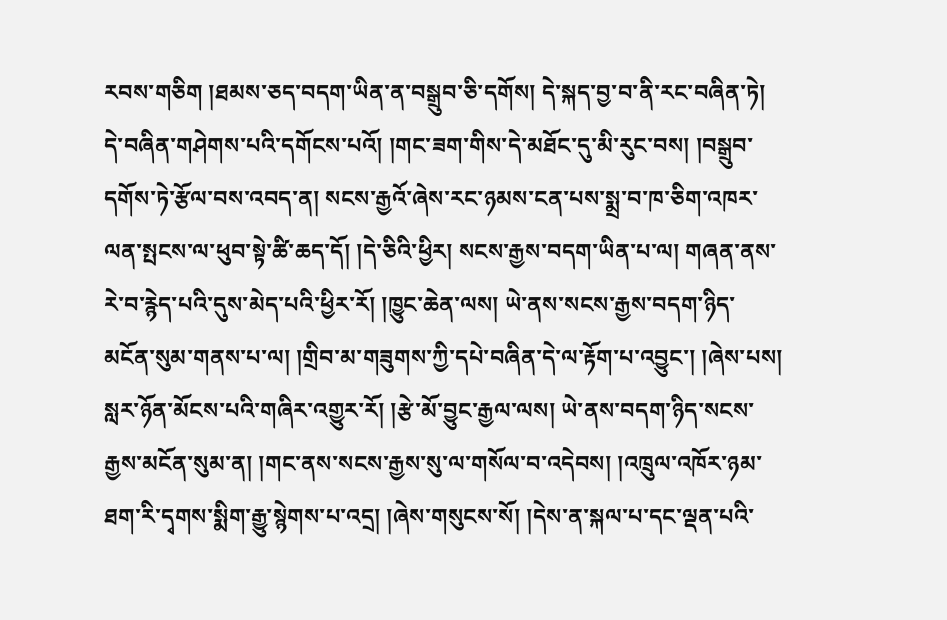རབས་གཅིག །ཐམས་ཅད་བདག་ཡིན་ན་བསྒྲུབ་ཅི་དགོས། དེ་སྐད་བྱ་བ་ནི་རང་བཞིན་ཏེ། དེ་བཞིན་གཤེགས་པའི་དགོངས་པའོ། །གང་ཟག་གིས་དེ་མཐོང་དུ་མི་རུང་བས། །བསྒྲུབ་དགོས་ཏེ་རྩོལ་བས་འབད་ན། སངས་རྒྱའོ་ཞེས་རང་ཉམས་ངན་པས་སྨྲ་བ་ཁ་ཅིག་འཁར་ལན་སྤངས་ལ་ཕུབ་སྟེ་ཚི་ཆད་དོ། །དེ་ཅིའི་ཕྱིར། སངས་རྒྱས་བདག་ཡིན་པ་ལ། གཞན་ནས་རེ་བ་རྙེད་པའི་དུས་མེད་པའི་ཕྱིར་རོ། །ཁྱུང་ཆེན་ལས། ཡེ་ནས་སངས་རྒྱས་བདག་ཉིད་མངོན་སུམ་གནས་པ་ལ། །གྲིབ་མ་གཟུགས་ཀྱི་དཔེ་བཞིན་དེ་ལ་རྟོག་པ་འབྱུང་། །ཞེས་པས། སླར་ཉོན་མོངས་པའི་གཞིར་འགྱུར་རོ། །རྩེ་མོ་བྱུང་རྒྱལ་ལས། ཡེ་ནས་བདག་ཉིད་སངས་རྒྱས་མངོན་སུམ་ན། །གང་ནས་སངས་རྒྱས་སུ་ལ་གསོལ་བ་འདེབས། །འཁྲུལ་འཁོར་ཉམ་ཐག་རི་དྭགས་སྨིག་རྒྱུ་སྙེགས་པ་འདྲ། །ཞེས་གསུངས་སོ། །དེས་ན་སྐལ་པ་དང་ལྡན་པའི་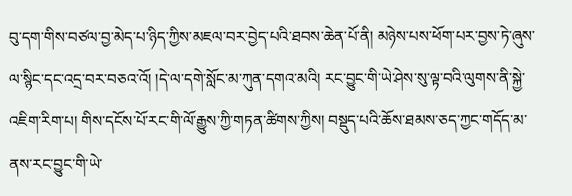བུ་དག་གིས་བཙལ་བྱ་མེད་པ་ཉིད་ཀྱིས་མཇལ་བར་བྱེད་པའི་ཐབས་ཆེན་པོ་ནི། མཉེས་པས་ཕོག་པར་བྱས་ཏེ་ཞུས་ལ་སྙིང་དང་འདྲ་བར་བཅའ་འོ། །དེ་ལ་དགེ་སློང་མ་ཀུན་དགའ་མའི། རང་བྱུང་གི་ཡེ་ཤེས་སུ་ལྟ་བའི་ལུགས་ནི་སྐྱེ་འཇིག་རིག་པ། གིས་དངོས་པོ་རང་གི་ལོ་རྒྱུས་ཀྱི་གཏན་ཚིགས་ཀྱིས། བསྡུད་པའི་ཆོས་ཐམས་ཅད་ཀྱང་གདོད་མ་ནས་རང་བྱུང་གི་ཡེ་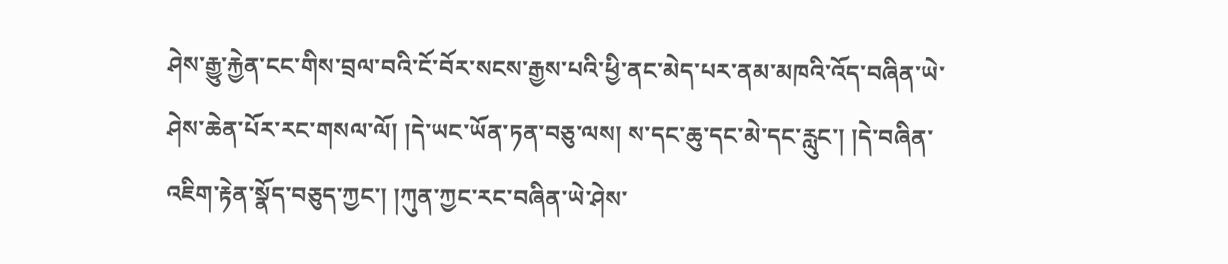ཤེས་རྒྱུ་རྐྱེན་ངང་གིས་བྲལ་བའི་ངོ་བོར་སངས་རྒྱས་པའི་ཕྱི་ནང་མེད་པར་ནམ་མཁའི་འོད་བཞིན་ཡེ་ཤེས་ཆེན་པོར་རང་གསལ་ལོ། །དེ་ཡང་ཡོན་ཏན་བཅུ་ལས། ས་དང་ཆུ་དང་མེ་དང་རླུང་། །དེ་བཞིན་འཇིག་རྟེན་སྣོད་བཅུད་ཀྱང་། །ཀུན་ཀྱང་རང་བཞིན་ཡེ་ཤེས་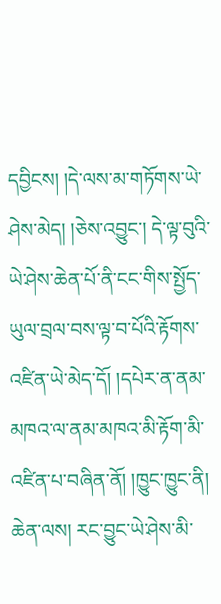དབྱིངས། །དེ་ལས་མ་གཏོགས་ཡེ་ཤེས་མེད། །ཅེས་འབྱུང་། དེ་ལྟ་བུའི་ཡེ་ཤེས་ཆེན་པོ་ནི་ངང་གིས་སྤྱོད་ཡུལ་བྲལ་བས་ལྟ་བ་པོའི་རྟོགས་འཛིན་ཡེ་མེད་དོ། །དཔེར་ན་ནམ་མཁའ་ལ་ནམ་མཁའ་མི་རྟོག་མི་འཛིན་པ་བཞིན་ནོ། །ཁྱུང་ཁྱུང་ནི། ཆེན་ལས། རང་བྱུང་ཡེ་ཤེས་མི་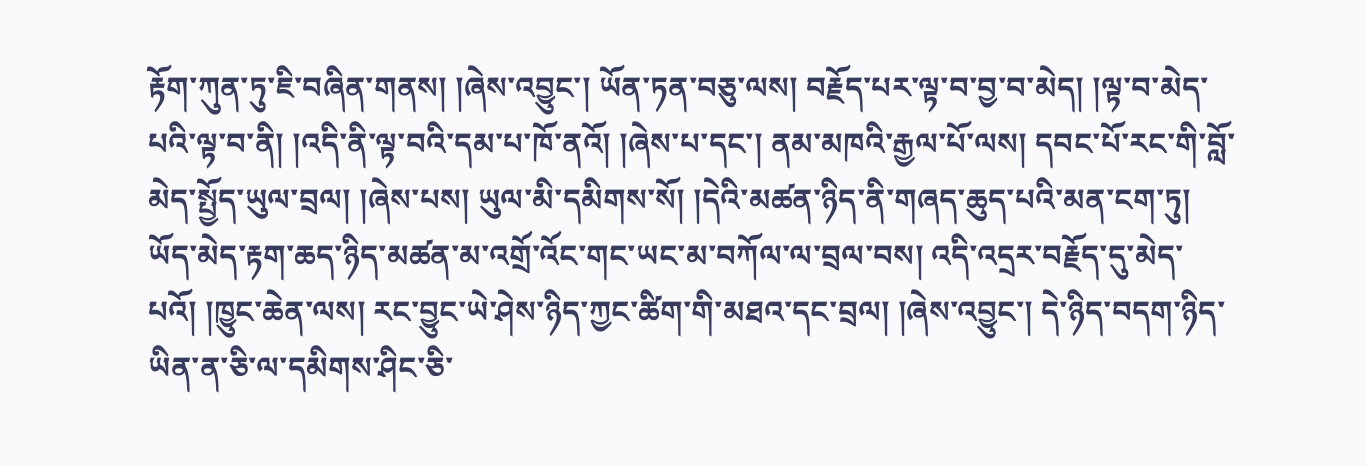རྟོག་ཀུན་ཏུ་ཇི་བཞིན་གནས། །ཞེས་འབྱུང་། ཡོན་ཏན་བཅུ་ལས། བརྗོད་པར་ལྟ་བ་བྱ་བ་མེད། །ལྟ་བ་མེད་པའི་ལྟ་བ་ནི། །འདི་ནི་ལྟ་བའི་དམ་པ་ཁོ་ནའོ། །ཞེས་པ་དང་། ནམ་མཁའི་རྒྱལ་པོ་ལས། དབང་པོ་རང་གི་བློ་མེད་སྤྱོད་ཡུལ་བྲལ། །ཞེས་པས། ཡུལ་མི་དམིགས་སོ། །དེའི་མཚན་ཉིད་ནི་གཞད་ཆུད་པའི་མན་ངག་ཏུ། ཡོད་མེད་རྟག་ཆད་ཉིད་མཚན་མ་འགྲོ་འོང་གང་ཡང་མ་བཀོལ་ལ་བྲལ་བས། འདི་འདྲར་བརྗོད་དུ་མེད་པའོ། །ཁྱུང་ཆེན་ལས། རང་བྱུང་ཡེ་ཤེས་ཉིད་ཀྱང་ཚིག་གི་མཐའ་དང་བྲལ། །ཞེས་འབྱུང་། དེ་ཉིད་བདག་ཉིད་ཡིན་ན་ཅི་ལ་དམིགས་ཤིང་ཅི་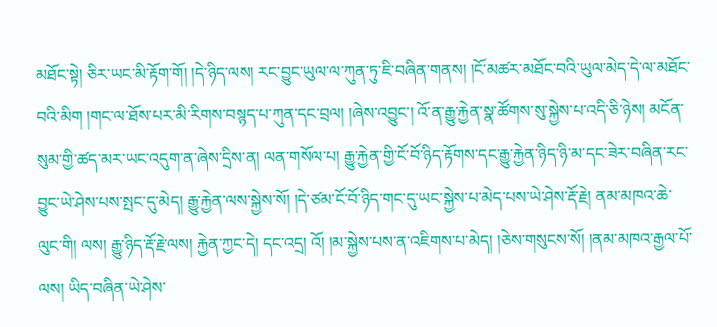མཐོང་སྟེ། ཅིར་ཡང་མི་རྟོག་གོ། །དེ་ཉིད་ལས། རང་བྱུང་ཡུལ་ལ་ཀུན་ཏུ་ཇི་བཞིན་གནས། །ངོ་མཚར་མཐོང་བའི་ཡུལ་མེད་དེ་ལ་མཐོང་བའི་མིག །གང་ལ་ཐོས་པར་མི་རིགས་བསྙད་པ་ཀུན་དང་བྲལ། །ཞེས་འབྱུང་། འོ་ན་རྒྱུ་རྐྱེན་སྣ་ཚོགས་སུ་སྐྱེས་པ་འདི་ཅི་ཉེས། མངོན་སུམ་གྱི་ཚད་མར་ཡང་འདུག་ན་ཞེས་དྲིས་ན། ལན་གསོལ་པ། རྒྱུ་རྐྱེན་གྱི་ངོ་བོ་ཉིད་རྟོགས་དང་རྒྱུ་རྐྱེན་ཉིད་ཉི་མ་དང་ཟེར་བཞིན་རང་བྱུང་ཡེ་ཤེས་པས་སྤང་དུ་མེད། རྒྱུ་རྐྱེན་ལས་སྐྱེས་སོ། །དེ་ཙམ་ངོ་བོ་ཉིད་གང་དུ་ཡང་སྐྱེས་པ་མེད་པས་ཡེ་ཤེས་རྡོ་རྗེ། ནམ་མཁའ་ཆེ་ལུང་གི། ལས། རྒྱུ་ཉིད་རྡོ་རྗེ་ལས། རྐྱེན་ཀྱང་དེ། དང་འདྲ། འོ། །མ་སྐྱེས་པས་ན་འཇིགས་པ་མེད། །ཅེས་གསུངས་སོ། །ནམ་མཁའ་རྒྱལ་པོ་ལས། ཡིད་བཞིན་ཡེ་ཤེས་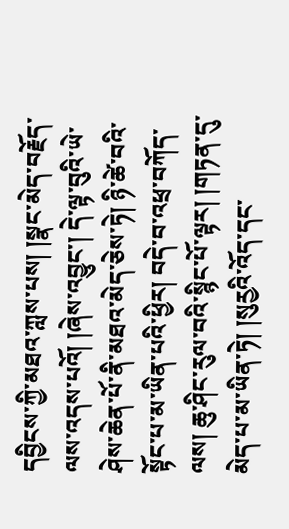དབྱིངས་ཀྱི་མཐའ་ཀླས་པས། །སྣང་མེད་བརྗོད་ལས་འདས་པའོ། །ཞེས་འབྱུང་། དེ་ལྟ་བུའི་ཡེ་ཤེས་ཆེན་པོ་ནི་མཐའ་མེད་ཅེས་ཏེ། ཉི་ཚེ་བའི་སྟོང་པ་མ་ཡིན་པའི་ཕྱིར། བདེ་བ་འཕྲ་བཀོད་ལས། ཆུ་ཤིང་རུལ་བའི་སྙིང་པོ་ལྟར། །གཏན་དུ་མེད་པ་མ་ཡིན་ཏེ། །སུརྱའི་འོད་དང་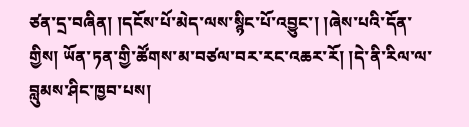ཙན་དྲ་བཞིན། །དངོས་པོ་མེད་ལས་སྙིང་པོ་འབྱུང་། །ཞེས་པའི་དོན་གྱིས། ཡོན་ཏན་གྱི་ཚོགས་མ་བཙལ་བར་རང་འཆར་རོ། །དེ་ནི་རིལ་ལ་བླུམས་ཤིང་ཁྱབ་པས།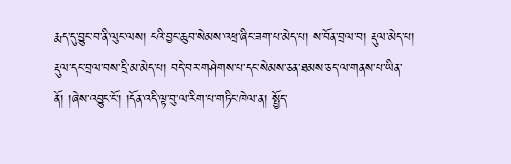རྨད་དུ་བྱུང་བ་ནི་ལུང་ལས། ངའི་བྱང་ཆུབ་སེམས་འཕྲ་ཞིང་ཟག་པ་མེད་པ། ས་བོན་བྲལ་བ། རྡུལ་མེད་པ། རྡུལ་དང་བྲལ་བས་དྲི་མ་མེད་པ། བདེ་བར་གཤེགས་པ་དང་སེམས་ཅན་ཐམས་ཅད་ལ་གནས་པ་ཡིན་ནོ། །ཞེས་འབྱུང་ངོ་། །དོན་འདི་ལྟ་བུ་ལ་རིག་པ་གཏིང་ཁེལ་ན། སྤྱོད་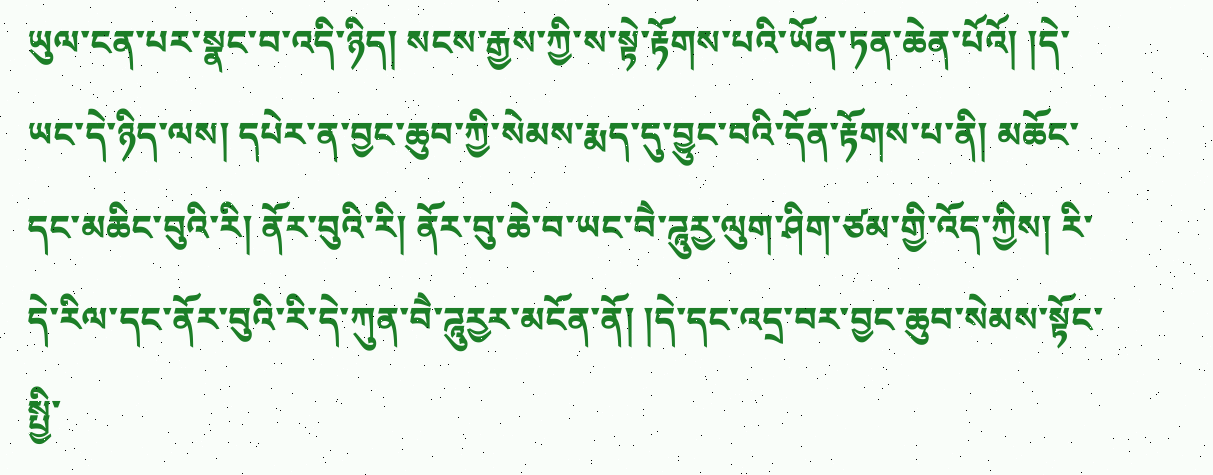ཡུལ་ངན་པར་སྣང་བ་འདི་ཉིད། སངས་རྒྱས་ཀྱི་ས་སྟེ་རྟོགས་པའི་ཡོན་ཏན་ཆེན་པོའོ། །དེ་ཡང་དེ་ཉིད་ལས། དཔེར་ན་བྱང་ཆུབ་ཀྱི་སེམས་རྨད་དུ་བྱུང་བའི་དོན་རྟོགས་པ་ནི། མཆོང་དང་མཆིང་བུའི་རི། ནོར་བུའི་རི། ནོར་བུ་ཆེ་བ་ཡང་བཻ་ཌཱུརྱ་ལུག་ཤིག་ཙམ་གྱི་འོད་ཀྱིས། རི་དེ་རིལ་དང་ནོར་བུའི་རི་དེ་ཀུན་བཻ་ཌཱུརྱར་མངོན་ནོ། །དེ་དང་འདྲ་བར་བྱང་ཆུབ་སེམས་སྟོང་སྤྱི་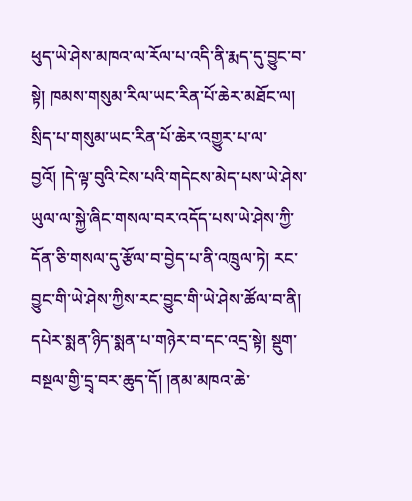ཕུད་ཡེ་ཤེས་མཁའ་ལ་རོལ་པ་འདི་ནི་རྨད་དུ་བྱུང་བ་སྟེ། ཁམས་གསུམ་རིལ་ཡང་རིན་པོ་ཆེར་མཐོང་ལ། སྲིད་པ་གསུམ་ཡང་རིན་པོ་ཆེར་འགྱུར་པ་ལ་བྱའོ། །དེ་ལྟ་བུའི་ངེས་པའི་གདེངས་མེད་པས་ཡེ་ཤེས་ཡུལ་ལ་སྐྱེ་ཞིང་གསལ་བར་འདོད་པས་ཡེ་ཤེས་ཀྱི་དོན་ཅི་གསལ་དུ་རྩོལ་བ་བྱེད་པ་ནི་འཁྲུལ་ཏེ། རང་བྱུང་གི་ཡེ་ཤེས་ཀྱིས་རང་བྱུང་གི་ཡེ་ཤེས་ཚོལ་བ་ནི། དཔེར་སྨན་ཉིད་སྨན་པ་གཉེར་བ་དང་འདྲ་སྟེ། སྡུག་བསྔལ་གྱི་དྲྭ་བར་ཆུད་དོ། །ནམ་མཁའ་ཆེ་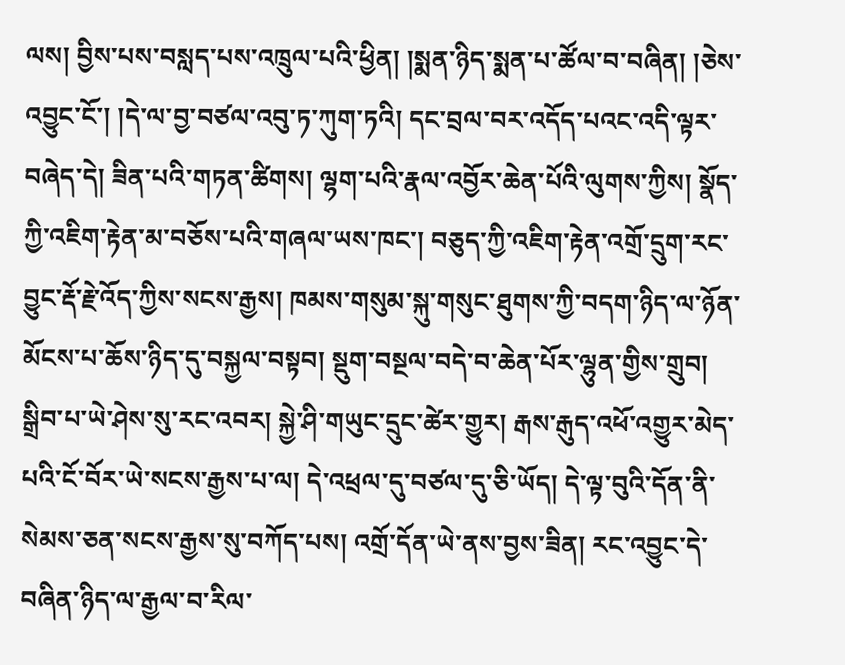ལས། བྱིས་པས་བསླད་པས་འཁྲུལ་པའི་ཕྱིན། །སྨན་ཉིད་སྨན་པ་ཚོལ་བ་བཞིན། །ཅེས་འབྱུང་ངོ་། །དེ་ལ་བྱ་བཙལ་འབུ་ཏ་ཀུག་ཏའི། དང་བྲལ་བར་འདོད་པའང་འདི་ལྟར་བཞེད་དེ། ཟིན་པའི་གཏན་ཚིགས། ལྷག་པའི་རྣལ་འབྱོར་ཆེན་པོའི་ལུགས་ཀྱིས། སྣོད་ཀྱི་འཇིག་རྟེན་མ་བཅོས་པའི་གཞལ་ཡས་ཁང་། བཅུད་ཀྱི་འཇིག་རྟེན་འགྲོ་དྲུག་རང་བྱུང་རྡོ་རྗེ་འོད་ཀྱིས་སངས་རྒྱས། ཁམས་གསུམ་སྐུ་གསུང་ཐུགས་ཀྱི་བདག་ཉིད་ལ་ཉོན་མོངས་པ་ཆོས་ཉིད་དུ་བསྐྱལ་བསྟབ། སྡུག་བསྔལ་བདེ་བ་ཆེན་པོར་ལྷུན་གྱིས་གྲུབ། སྒྲིབ་པ་ཡེ་ཤེས་སུ་རང་འབར། སྐྱེ་ཤི་གཡུང་དྲུང་ཚེར་གྱུར། རྒས་རྒུད་འཕོ་འགྱུར་མེད་པའི་ངོ་བོར་ཡེ་སངས་རྒྱས་པ་ལ། དེ་འཕྲལ་དུ་བཙལ་དུ་ཅི་ཡོད། དེ་ལྟ་བུའི་དོན་ནི་སེམས་ཅན་སངས་རྒྱས་སུ་བཀོད་པས། འགྲོ་དོན་ཡེ་ནས་བྱས་ཟིན། རང་འབྱུང་དེ་བཞིན་ཉིད་ལ་རྒྱལ་བ་རིལ་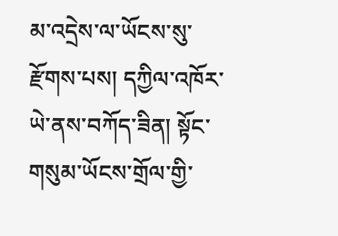མ་འདྲེས་ལ་ཡོངས་སུ་རྫོགས་པས། དཀྱིལ་འཁོར་ཡེ་ནས་བཀོད་ཟིན། སྟོང་གསུམ་ཡོངས་གྲོལ་གྱི་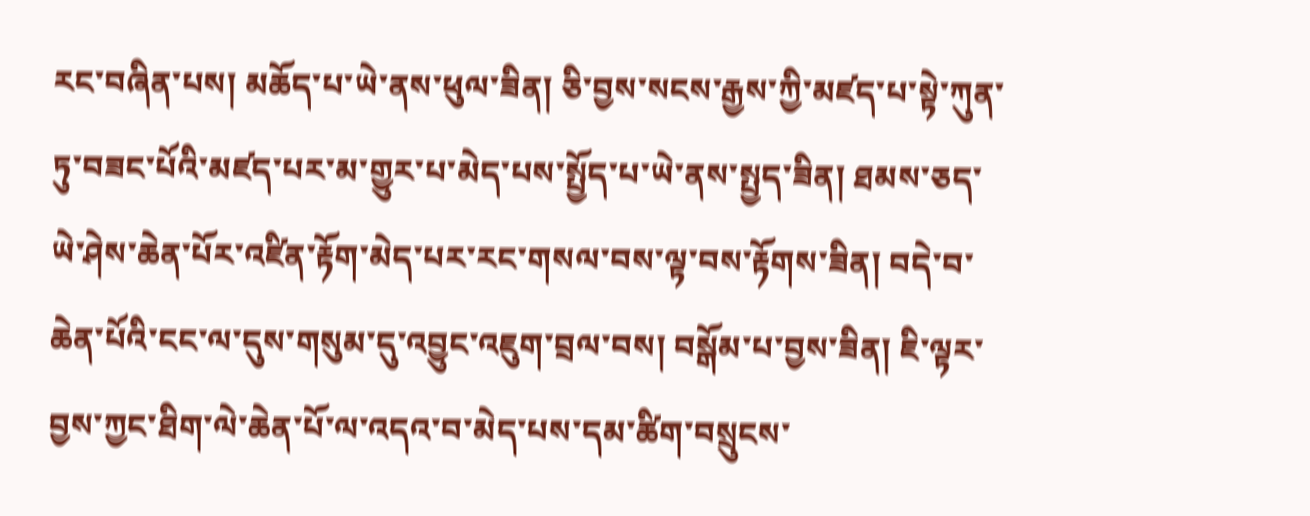རང་བཞིན་པས། མཆོད་པ་ཡེ་ནས་ཕུལ་ཟིན། ཅི་བྱས་སངས་རྒྱས་ཀྱི་མཛད་པ་སྟེ་ཀུན་ཏུ་བཟང་པོའི་མཛད་པར་མ་གྱུར་པ་མེད་པས་སྤྱོད་པ་ཡེ་ནས་སྤྱད་ཟིན། ཐམས་ཅད་ཡེ་ཤེས་ཆེན་པོར་འཛིན་རྟོག་མེད་པར་རང་གསལ་བས་ལྟ་བས་རྟོགས་ཟིན། བདེ་བ་ཆེན་པོའི་ངང་ལ་དུས་གསུམ་དུ་འབྱུང་འཇུག་བྲལ་བས། བསྒོམ་པ་བྱས་ཟིན། ཇི་ལྟར་བྱས་ཀྱང་ཐིག་ལེ་ཆེན་པོ་ལ་འདའ་བ་མེད་པས་དམ་ཚིག་བསྲུངས་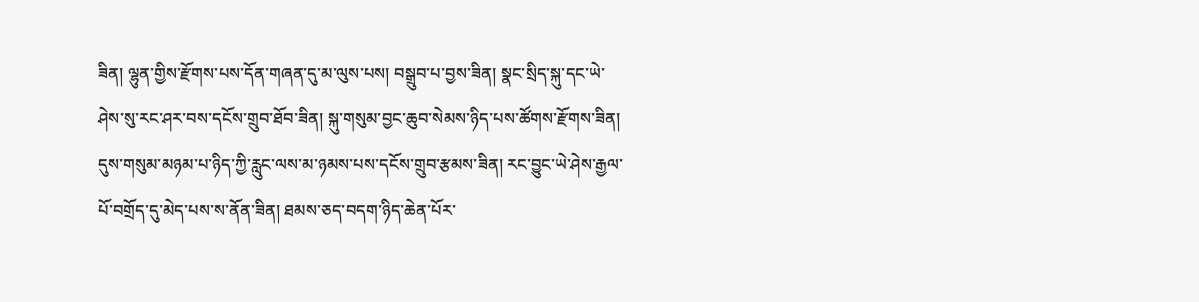ཟིན། ལྷུན་གྱིས་རྫོགས་པས་དོན་གཞན་དུ་མ་ལུས་པས། བསྒྲུབ་པ་བྱས་ཟིན། སྣང་སྲིད་སྐུ་དང་ཡེ་ཤེས་སུ་རང་ཤར་བས་དངོས་གྲུབ་ཐོབ་ཟིན། སྐུ་གསུམ་བྱང་ཆུབ་སེམས་ཉིད་པས་ཚོགས་རྫོགས་ཟིན། དུས་གསུམ་མཉམ་པ་ཉིད་ཀྱི་རླུང་ལས་མ་ཉམས་པས་དངོས་གྲུབ་རྩམས་ཟིན། རང་བྱུང་ཡེ་ཤེས་རྒྱལ་པོ་བགྲོད་དུ་མེད་པས་ས་ནོན་ཟིན། ཐམས་ཅད་བདག་ཉིད་ཆེན་པོར་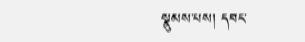སྣུམས་པས། དབང་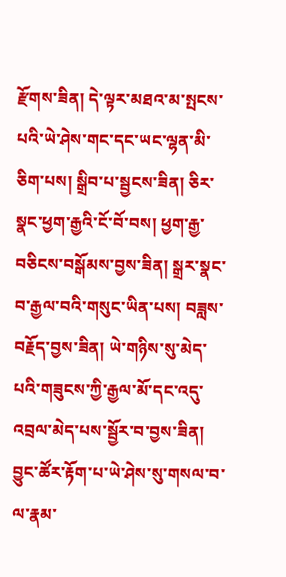རྫོགས་ཟིན། དེ་ལྟར་མཐའ་མ་སྤངས་པའི་ཡེ་ཤེས་གང་དང་ཡང་ལྷན་མི་ཅིག་པས། སྒྲིབ་པ་སྦྱངས་ཟིན། ཅིར་སྣང་ཕྱག་རྒྱའི་ངོ་བོ་བས། ཕྱག་རྒྱ་བཅིངས་བསྒོམས་བྱས་ཟིན། སྒྲར་སྣང་བ་རྒྱལ་བའི་གསུང་ཡིན་པས། བཟླས་བརྗོད་བྱས་ཟིན། ཡེ་གཉིས་སུ་མེད་པའི་གཟུངས་ཀྱི་རྒྱལ་མོ་དང་འདུ་འབྲལ་མེད་པས་སྦྱོར་བ་བྱས་ཟིན། བྱུང་ཚོར་རྟོག་པ་ཡེ་ཤེས་སུ་གསལ་བ་ལ་རྣམ་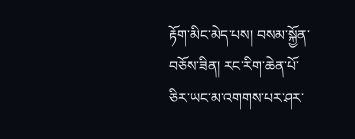རྟོག་མིང་མེད་པས། བསམ་སྐྱོན་བཅོས་ཟིན། རང་རིག་ཆེན་པོ་ཅིར་ཡང་མ་འགགས་པར་ཤར་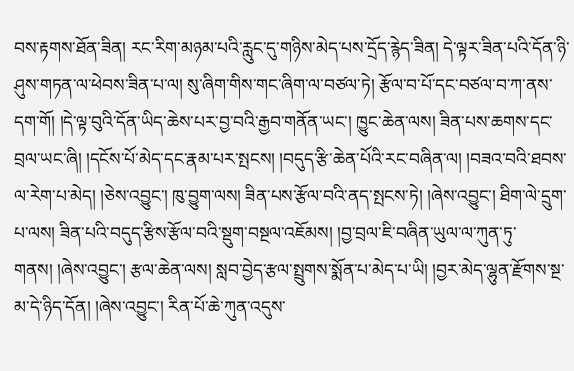བས་རྟགས་ཐོན་ཟིན། རང་རིག་མཉམ་པའི་རླུང་དུ་གཉིས་མེད་པས་དྲོད་རྙེད་ཟིན། དེ་ལྟར་ཟིན་པའི་དོན་ཉི་ཤུས་གཏན་ལ་ཕེབས་ཟིན་པ་ལ། སུ་ཞིག་གིས་གང་ཞིག་ལ་བཙལ་ཏེ། རྩོལ་བ་པོ་དང་བཙལ་བ་ཀ་ནས་དག་གོ། །དེ་ལྟ་བུའི་དོན་ཡིད་ཆེས་པར་བྱ་བའི་རྒྱབ་གནོན་ཡང་། ཁྱུང་ཆེན་ལས། ཟིན་པས་ཆགས་དང་བྲལ་ཡང་ཞི། །དངོས་པོ་མེད་དང་རྣམ་པར་སྤངས། །བདུད་རྩི་ཆེན་པོའི་རང་བཞིན་ལ། །བཟའ་བའི་ཐབས་ལ་རེག་པ་མེད། །ཅེས་འབྱུང་། ཁུ་བྱུག་ལས། ཟིན་པས་རྩོལ་བའི་ནད་སྤངས་ཏེ། །ཞེས་འབྱུང་། ཐིག་ལེ་དྲུག་པ་ལས། ཟིན་པའི་བདུད་རྩིས་རྩོལ་བའི་སྡུག་བསྔལ་འཇོམས། །བྱ་བྲལ་ཇི་བཞིན་ཡུལ་ལ་ཀུན་ཏུ་གནས། །ཞེས་འབྱུང་། རྩལ་ཆེན་ལས། སླབ་བྱེད་རྩལ་སྤྲུགས་སྨོན་པ་མེད་པ་ཡི། །བྱར་མེད་ལྷུན་རྫོགས་སྔ་མ་དེ་ཉིད་དོན། །ཞེས་འབྱུང་། རིན་པོ་ཆེ་ཀུན་འདུས་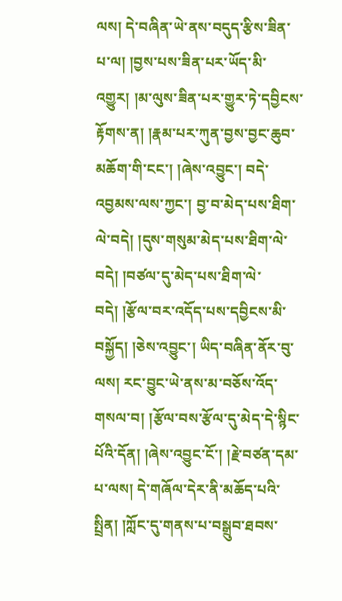ལས། དེ་བཞིན་ཡེ་ནས་བདུད་རྩིས་ཟིན་པ་ལ། །བྱས་པས་ཟིན་པར་ཡོད་མི་འགྱུར། །མ་ལུས་ཟིན་པར་གྱུར་ཏེ་དབྱིངས་རྟོགས་ན། །རྣམ་པར་ཀུན་བྱས་བྱང་ཆུབ་མཆོག་གི་ངང་། །ཞེས་འབྱུང་། བདེ་འབྱམས་ལས་ཀྱང་། བྱ་བ་མེད་པས་ཐིག་ལེ་བདེ། །དུས་གསུམ་མེད་པས་ཐིག་ལེ་བདེ། །བཙལ་དུ་མེད་པས་ཐིག་ལེ་བདེ། །རྩོལ་བར་འདོད་པས་དབྱིངས་མི་བསྐྱོད། །ཅེས་འབྱུང་། ཡིད་བཞིན་ནོར་བུ་ལས། རང་བྱུང་ཡེ་ནས་མ་བཅོས་འོད་གསལ་བ། །རྩོལ་བས་རྩོལ་དུ་མེད་དེ་སྙིང་པོའི་དོན། །ཞེས་འབྱུང་ངོ་། །རྗེ་བཙན་དམ་པ་ལས། དེ་གཞོལ་དེར་ནི་མཆོད་པའི་སྤྲིན། །ཀློང་དུ་གནས་པ་བསྒྲུབ་ཐབས་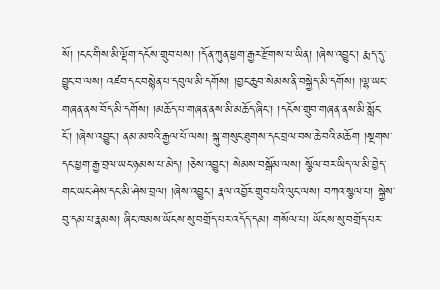སོ། །ངང་གིས་མི་ལྡོག་དངོས་གྲུབ་པས། །དོན་ཀུན་ཕྱག་རྒྱར་རྫོགས་པ་ཡིན། །ཞེས་འབྱུང་། རྨད་དུ་བྱུང་བ་ལས། འཛབ་དང་བསྙེན་པ་དབུལ་མི་དགོས། །བྱང་ཆུབ་སེམས་ནི་བསྐྱེད་མི་དགོས། །ལྷ་ཡང་གཞན་ནས་བོད་མི་དགོས། །མཆོད་པ་གཞན་ནས་མི་མཆོད་ཞིང་། །དངོས་གྲུབ་གཞན་ནས་མི་སློང་ངོ་། །ཞེས་འབྱུང་། ནམ་མཁའི་རྒྱལ་པོ་ལས། སྐུ་གསུང་ཐུགས་དང་བྲལ་བས་ཆེ་བའི་མཆོག །སྔགས་དང་ཕྱག་རྒྱ་བྲལ་ཡང་ཉམས་པ་མེད། །ཅེས་འབྱུང་། སེམས་བསྒོམ་ལས། སྩོལ་བར་ཡིད་ལ་མི་བྱེད་གང་ཡང་ཤེས་དང་མི་ཤེས་བྲལ། །ཞེས་འབྱུང་། རྣལ་འབྱོར་གྲུབ་པའི་ལུང་ལས། བཀའ་སྩལ་པ། སྐྱེས་བུ་དམ་པ་རྣམས། ཞིང་ཁམས་ཡོངས་སུ་བགྲོད་པར་འདོད་དམ། གསོལ་པ། ཡོངས་སུ་བགྲོད་པར་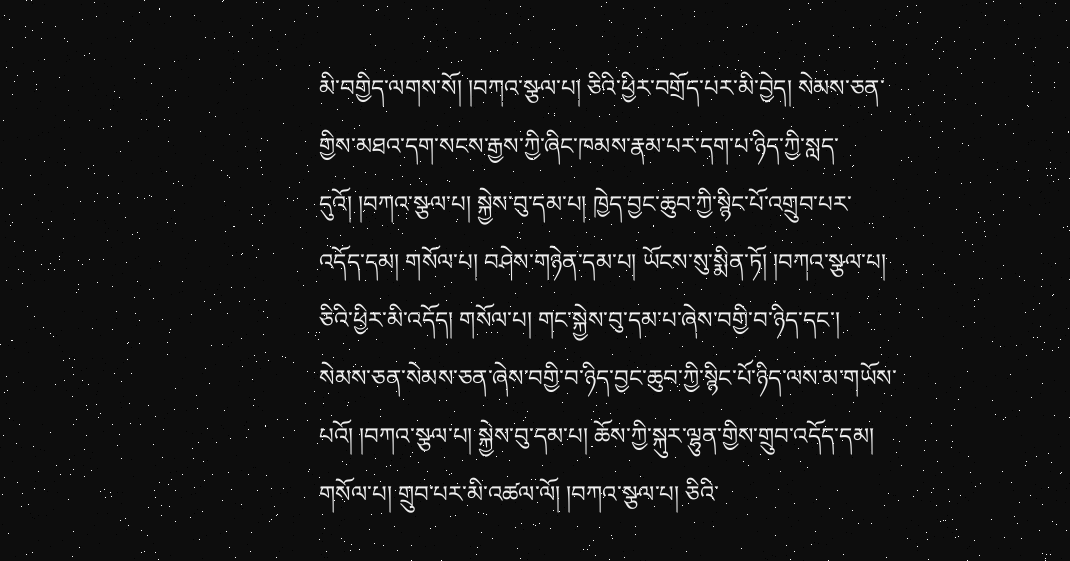མི་བགྱིད་ལགས་སོ། །བཀའ་སྩལ་པ། ཅིའི་ཕྱིར་བགྲོད་པར་མི་བྱེད། སེམས་ཅན་གྱིས་མཐའ་དག་སངས་རྒྱས་ཀྱི་ཞིང་ཁམས་རྣམ་པར་དག་པ་ཉིད་ཀྱི་སླད་དུའོ། །བཀའ་སྩལ་པ། སྐྱེས་བུ་དམ་པ། ཁྱེད་བྱང་ཆུབ་ཀྱི་སྙིང་པོ་འགྲུབ་པར་འདོད་དམ། གསོལ་པ། བཤེས་གཉེན་དམ་པ། ཡོངས་སུ་སྨིན་ཏོ། །བཀའ་སྩལ་པ། ཅིའི་ཕྱིར་མི་འདོད། གསོལ་པ། གང་སྐྱེས་བུ་དམ་པ་ཞེས་བགྱི་བ་ཉིད་དང་། སེམས་ཅན་སེམས་ཅན་ཞེས་བགྱི་བ་ཉིད་བྱང་ཆུབ་ཀྱི་སྙིང་པོ་ཉིད་ལས་མ་གཡོས་པའོ། །བཀའ་སྩལ་པ། སྐྱེས་བུ་དམ་པ། ཆོས་ཀྱི་སྐུར་ལྷུན་གྱིས་གྲུབ་འདོད་དམ། གསོལ་པ། གྲུབ་པར་མི་འཚལ་ལོ། །བཀའ་སྩལ་པ། ཅིའི་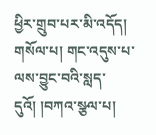ཕྱིར་གྲུབ་པར་མི་འདོད། གསོལ་པ། གང་འདུས་པ་ལས་བྱུང་བའི་སླད་དུའོ། །བཀའ་སྩལ་པ།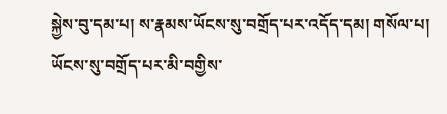སྐྱེས་བུ་དམ་པ། ས་རྣམས་ཡོངས་སུ་བགྲོད་པར་འདོད་དམ། གསོལ་པ། ཡོངས་སུ་བགྲོད་པར་མི་བགྱིས་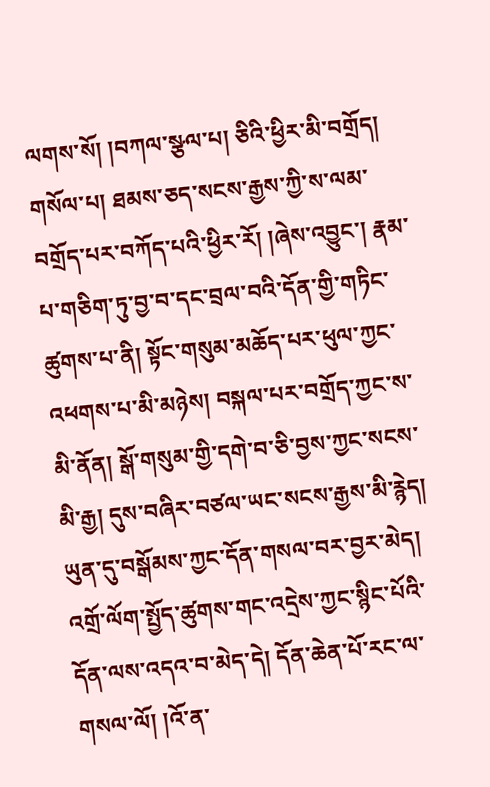ལགས་སོ། །བཀལ་སྩལ་པ། ཅིའི་ཕྱིར་མི་བགྲོད། གསོལ་པ། ཐམས་ཅད་སངས་རྒྱས་ཀྱི་ས་ལམ་བགྲོད་པར་བཀོད་པའི་ཕྱིར་རོ། །ཞེས་འབྱུང་། རྣམ་པ་གཅིག་ཏུ་བྱ་བ་དང་བྲལ་བའི་དོན་གྱི་གཏིང་ཚུགས་པ་ནི། སྟོང་གསུམ་མཆོད་པར་ཕུལ་ཀྱང་འཕགས་པ་མི་མཉེས། བསྐལ་པར་བགྲོད་ཀྱང་ས་མི་ནོན། སྒོ་གསུམ་གྱི་དགེ་བ་ཅི་བྱས་ཀྱང་སངས་མི་རྒྱ། དུས་བཞིར་བཙལ་ཡང་སངས་རྒྱས་མི་རྙེད། ཡུན་དུ་བསྒོམས་ཀྱང་དོན་གསལ་བར་བྱར་མེད། འགྲོ་ལོག་སྤྱོད་ཚུགས་གང་འདྲེས་ཀྱང་སྙིང་པོའི་དོན་ལས་འདའ་བ་མེད་དེ། དོན་ཆེན་པོ་རང་ལ་གསལ་ལོ། །འོ་ན་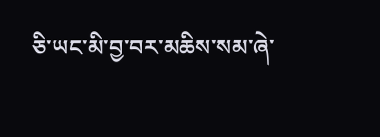ཅི་ཡང་མི་བྱ་བར་མཆིས་སམ་ཞེ་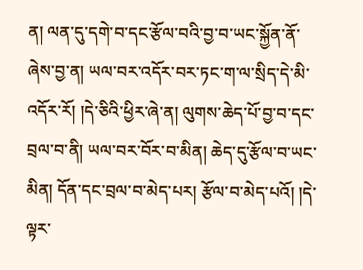ན། ལན་དུ་དགེ་བ་དང་རྩོལ་བའི་བྱ་བ་ཡང་སྐྱོན་ནོ་ཞེས་བྱ་ན། ཡལ་བར་འདོར་བར་ཏང་ག་ལ་སྲིད་དེ་མི་འདོར་རོ། །དེ་ཅིའི་ཕྱིར་ཞེ་ན། ལུགས་ཆེད་པོ་བྱ་བ་དང་བྲལ་བ་ནི། ཡལ་བར་བོར་བ་མིན། ཆེད་དུ་རྩོལ་བ་ཡང་མིན། དོན་དང་བྲལ་བ་མེད་པར། རྩོལ་བ་མེད་པའོ། །དེ་ལྟར་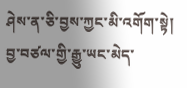ཤེས་ན་ཅི་བྱས་ཀྱང་མི་འགོག་སྟེ། བྱ་བཙལ་གྱི་རྒྱུ་ཡང་མེད་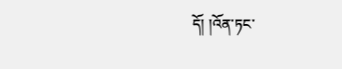དོ། །འོན་ཏང་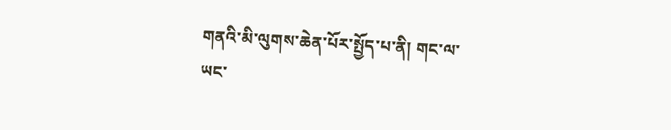གནའི་མི་ལུགས་ཆེན་པོར་སྤྱོད་པ་ནི། གང་ལ་ཡང་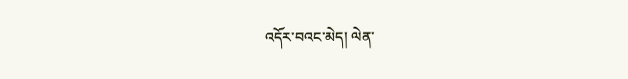འདོར་བའང་མེད། ལེན་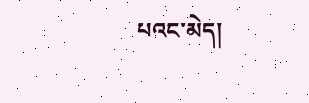པའང་མེད།